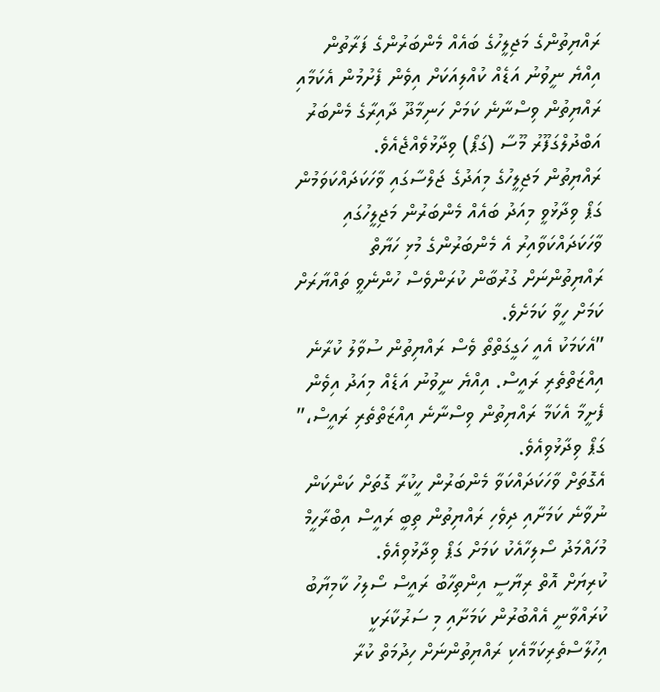ރައްޔިތުންގެ މަޖިލީހުގެ ބައެއް މެންބަރުންގެ ފަރާތުން އިއްޔެ ނީވުނު އަޑެއް ކުއްލިއަކަށް އިވެން ފެށުމުން އެކަމާއި ރައްޔިތުން ވިސްނާނެ ކަމަށް ހަނިމާދޫ ދާއިރާގެ މެންބަރު އަބްދުލްގަފޫރު މޫސާ (ގަޕޯ) ވިދާޅުވެއްޖެއެވެ.
ރައްޔިތުން މަޖިލީހުގެ މިއަދުގެ ޖަލްސާގައި ވާހަކަދައްކަވަމުން ގަޕޯ ވިދާޅުވީ މިއަދު ބައެއް މެންބަރުން މަޖިލީހުގައި ވާހަކަދައްކަވާއިރު އެ މެންބަރުންގެ މުޅި ހަޔާތް ރައްޔިތުންނަށް ގުރުބާން ކުރަންވެސް ހުންނެވީ ތައްޔާރަށް ކަމަށް ހީވާ ކަމަށެވެ.
”އެކަމަކު އެއީ ހަގީގަތްތޯ ވެސް ރައްޔިތުން ސުވާލު ކުރާނެ އިއްޒަތްތެރި ރައީސް. އިއްޔެ ނީވުނު އަޑެއް މިއަދު އިވެން ފެށީމާ އެކަމާ ރައްޔިތުން ވިސްނާނެ އިއްޒަތްތެރި ރައީސް،” ގަޕޯ ވިދާޅުވިއެވެ.
އެގޮތަށް ވާހަކަދައްކަވާ މެންބަރުން ހީކުރާ ގޮތަށް ކަންކަން ނުވާނެ ކަމަށާއި ދިވެހި ރައްޔިތުން ތިބީ ރައީސް އިބްރާހީމް މުހައްމަދު ސޯލިހާއެކު ކަމަށް ގަޕޯ ވިދާޅުވިއެވެ.
ކުރިޔަށް އޮތް ރިޔާސީ އިންތިހާބު ރައީސް ސޯލިހު ކާމިޔާބު ކުރައްވާނީ އެއްބުރުން ކަމަށާއި މި ސަރުކާރަކީ އިހުލާސްތެރިކަމާއެކި ރައްޔިތުންނަށް ހިދުމަތް ކުރާ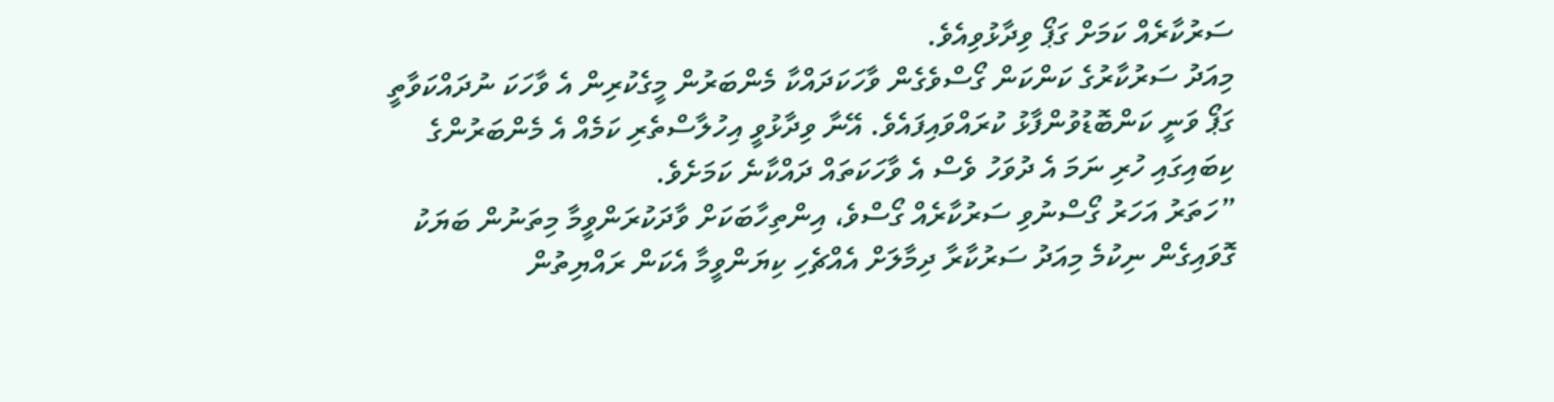ސަރުކާރެއް ކަމަށް ގަޕޯ ވިދާޅުވިއެވެ.
މިއަދު ސަރުކާރުގެ ކަންކަން ގޯސްވެގެން ވާހަކަދައްކާ މެންބަރުން މީގެކުރިން އެ ވާހަކަ ނުދައްކަވާތީ ގަޕޯ ވަނީ ކަންބޮޑުވުންފާޅު ކުރައްވައިފައެވެ. އޭނާ ވިދާޅުވީ އިހުލާސްތެރި ކަމެއް އެ މެންބަރުންގެ ކިބައިގައި ހުރި ނަމަ އެ ދުވަހު ވެސް އެ ވާހަކަތައް ދައްކާނެ ކަމަށެވެ.
”ހަތަރު އަހަރު ގޯސްނުވި ސަރުކާރެއް ގޯސްވެ، އިންތިހާބަކަށް ވާދަކުރަންވީމާ މިތަނުން ބަޔަކު ގޮވައިގެން ނިކުމެ މިއަދު ސަރުކާރާ ދިމާލަށް އެއްޗެހި ކިޔަންވީމާ އެކަން ރައްޔިތުން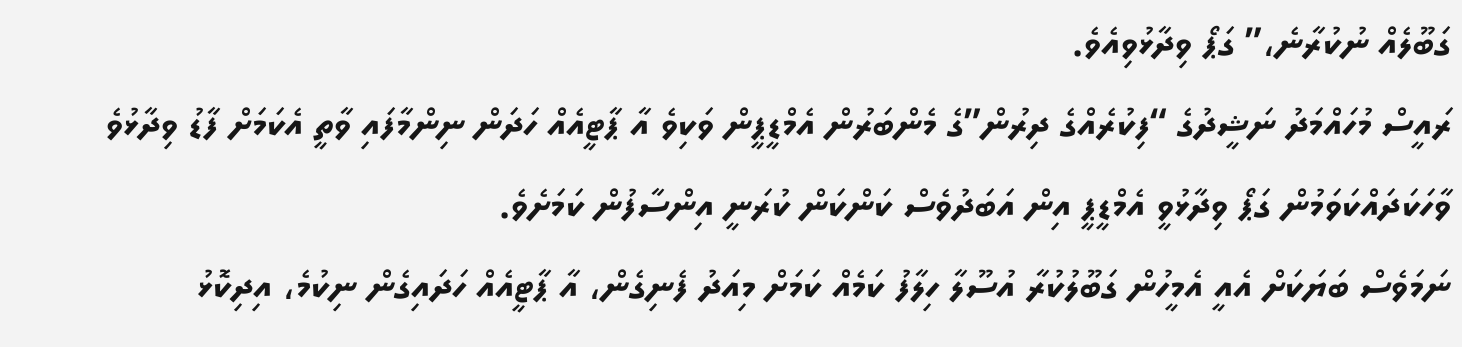ގަބޫލެއް ނުކުރާނެ،” ގަޕޯ ވިދާޅުވިއެވެ.
ރައީސް މުހައްމަދު ނަޝީދުގެ “ފިކުރެއްގެ ދިރުން”ގެ މެންބަރުން އެމްޑީޕީން ވަކިވެ އާ ޕާޓީއެއް ހަދަން ނިންމާފައި ވާތީ އެކަމަށް ފާޑު ވިދާޅުވެ ވާހަކަދައްކަވަމުން ގަޕޯ ވިދާޅުވީ އެމްޑީޕީ އިން އަބަދުވެސް ކަންކަން ކުރަނީ އިންސާފުން ކަމަށެވެ.
ނަމަވެސް ބަޔަކަށް އެއީ އެމީހުން ގަބޫލުކުރާ އުސޫލާ ހިލާފު ކަމެއް ކަމަށް މިއަދު ފެނިގެން، އާ ޕާޓީއެއް ހަދައިގެން ނިކުމެ، އިދިކޮޅު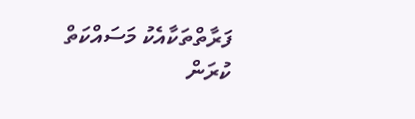ފަރާތްތަކާއެކު މަސައްކަތް ކުރަން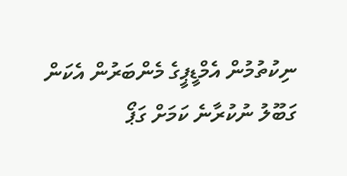ނިކުތުމުން އެމްޑީޕީގެ މެންބަރުން އެކަން ގަބޫލު ނުކުރާނެ ކަމަށް ގަޕޯ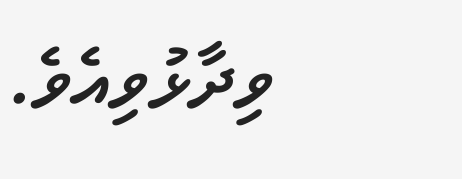ވިދާޅުވިއެވެ.